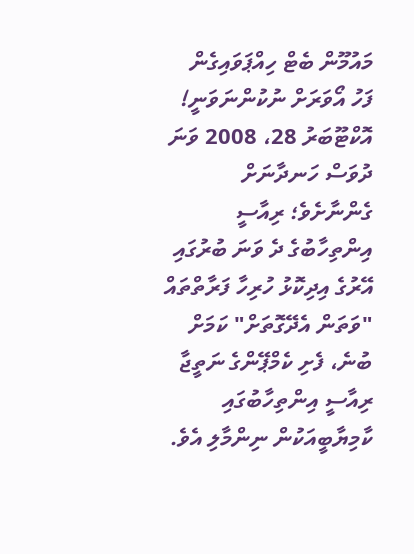މައުމޫން ބެޓް ހިއްޕަވައިގެން ފަހު އޯވަރަށް ނުކުންނަވަނީ!
އޮކްޓޫބަރު 28، 2008 ވަނަ ދުވަސް ހަނދާނަށް ގެންނާށެވެ؛ ރިއާސީ އިންތިހާބުގެ ދެ ވަނަ ބުރުގައި އޭރުގެ އިދިކޮޅު ހުރިހާ ފަރާތްތައް "ވަތަން އެދޭގޮތަށް" ކަމަށް ބުނެ، ފެށި ކެމްޕޭންގެ ނަތީޖާ ރިއާސީ އިންތިހާބުގައި ކާމިޔާބީއަކުން ނިންމާލި އެވެ.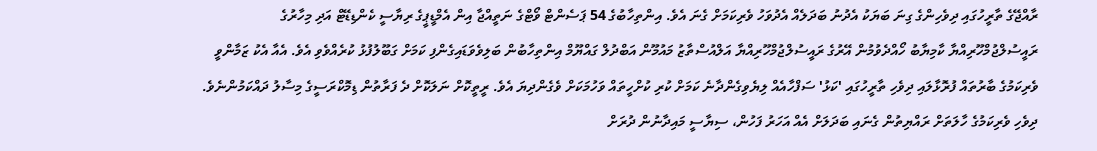ރާއްޖޭގެ ތާރީހުގައި ދިވެހިންގެ ގިނަ ބަޔަކު އެދުނު ބަދަލެއް އެދުވަހު ވެރިކަމަށް ގެނަ އެވެ. އިންތިހާބުގެ 54 ޕަސެންޓް ވޯޓްގެ ނަތީއްޖާ އިން އެމްޑީޕީގެ ރިޔާސީ ކެންޑިޑޭޓް އަދި މިހާރުގެ ރައީސުލްޖުމްހޫރިއްޔާ ކާމިޔާބު ހޯއްދެވުމުން އޭރުގެ ރައީސުލްޖުމްހޫރިއްޔާ އަލްއުސްތާޒު މައުމޫން އަބްދުލް ގައްޔޫމް އިންތިހާބުން ބަލިވެވަޑައިގެންފި ކަމަށް ގަބޫލުފުޅު ކުރެއްވެވި އެވެ. އެއާ އެކު ޒަމާންވީ ވެރިކަމުގެ ބާރުތައް ފުރޮޅާލައި ދިވެހި ތާރީހުގައި 'ކަޅު' ސަފްހާއެއް ލިޔެވިގެންދާނެ ކަމަށް ކުރި ކުށްހީތައް ވަހުމަކަށް ވެގެންދިޔަ އެވެ. ރީތީކޮށް ނަލަކޮށް ދެ ފަރާތުން ޑިމޮކްރަސީގެ މިސާލު ދައްކަމުންނެވެ.
ދިވެހި ވެރިކަމުގެ ހާލަތަށް ރައްޔިތުން ގެނައި ބަދަލަށް އެއް އަހަރު ފަހުން، ސިޔާސީ މައިދާނުން ދުރަށް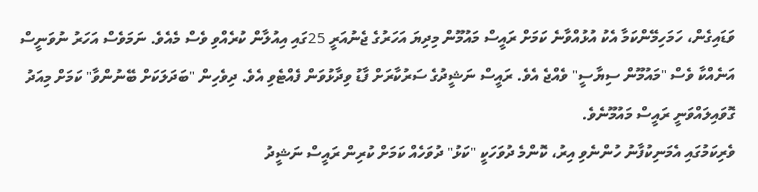ވަޑައިގެން، ހަމަހިމޭންކަމާ އެކު އުޅުއްވާނެ ކަމަށް ރައީސް މައުމޫން މިދިޔަ އަހަރުގެ ޖެނުއަރީ 25ގައި އިއުލާން ކުރެއްވި ވެސް މެއެވެ. ނަމަވެސް އަހަރު ނުވަނީސް އަނެއްކާ ވެސް "މައުމޫން ސިޔާސީ" ވެއްޖެ އެވެ. ރައީސް ނަޝީދުގެ ސަރުކާރަށް ފާޑު ވިދާޅުވަން ފެއްޓެވި އެވެ. ދިވެހިން "ބަދަލަކަށް ބޭނުންވާ" ކަމަށް މިއަދު ގޮވައިލައްވަނީ ރައީސް މައުމޫނެވެ.
ވެރިކަމުގައި އެމަނިކުފާނު ހުންނެވި އިރު، ކޮންމެ ދުވަހަކީ "ކަޅު" ދުވަހެއް ކަމަށް ކުރިން ރައީސް ނަޝީދު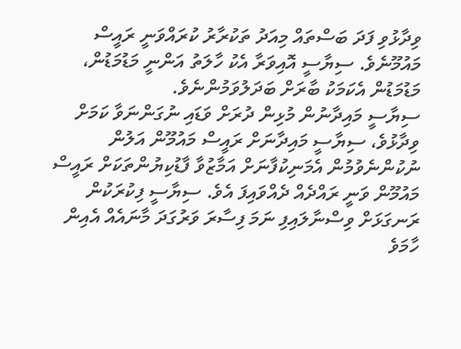ވިދާޅުވި ފަދަ ބަސްތައް މިއަދު ތަކުރާރު ކުރައްވަނީ ރައީސް މައުމޫނެވެ. ސިޔާސީ އޮއިވަރާ އެކު ހާލަތު އަންނީ މަޑުމަޑުން، މަޑުމަޑުން އެކަމަކު ބާރަށް ބަދަލުވަމުންނެވެ.
ސިޔާސީ މައިދާނުން މުޅިން ދުރަށް ވަޑައި ނުގަންނަވާ ކަމަށް ވިދާޅުވެ، ސިޔާސީ މައިދާނަށް ރައީސް މައުމޫން އަލުން ނުކުންނެވުމުން އެމަނިކުފާނަށް އަމާޒުވާ ފާޑުކިޔުންތަކަށް ރައީސް މައުމޫން ވަނީ ރައްދެއް ދެއްވައިފަ އެވެ. ސިޔާސީ ފިކުރަކުން ރަނގަޅަށް ވިސްނާލައިފި ނަމަ ފިސާރަ ވަރުގަދަ މާނައެއް އެއިން ހާމަވެ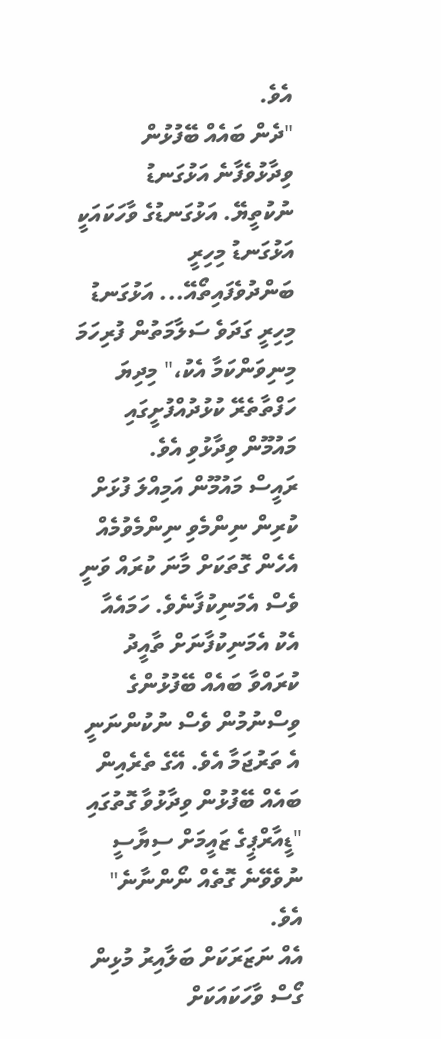އެވެ.
"ދެން ބައެއް ބޭފުޅުން ވިދާޅުވެފާނެ އަޅުގަނޑު ނުކުތީޔޭ. އަޅުގަނޑުގެ ވާހަކައަކީ އަޅުގަނޑު މިހިރީ ބަންދުވެފައިތޯއޭ... އަޅުގަނޑު މިހިރީ ގަދަވެ ސަލާމަތުން ފުރިހަމަ މިނިވަންކަމާ އެކު،" މިދިޔަ ހަފްތާތެރޭ ކުޅުދުއްފުށީގައި މައުމޫން ވިދާޅުވި އެވެ.
ރައީސް މައުމޫން އަމިއްލަ ފުޅަށް ކުރިން ނިންމެވި ނިންމެވުމެއް އެހެން ގޮތަކަށް މާނަ ކުރައް ވަނީ ވެސް އެމަނިކުފާނެވެ. ހަމައެއާ އެކު އެމަނިކުފާނަށް ތާއީދު ކުރައްވާ ބައެއް ބޭފުޅުންގެ ވިސްނުމުން ވެސް ނުކުންނަނީ އެ ތަރުޖަމާ އެވެ. އޭގެ ތެރެއިން ބައެއް ބޭފުޅުން ވިދާޅުވާ ގޮތުގައި "ޑީއާރްޕީގެ ޒައީމަށް ސިޔާސީ ނުވެވޭނެ ގޮތެއް ނޯންނާނެ" އެވެ.
އެއް ނަޒަރަކަށް ބަލާއިރު މުޅިން ގޯސް ވާހަކައަކަށް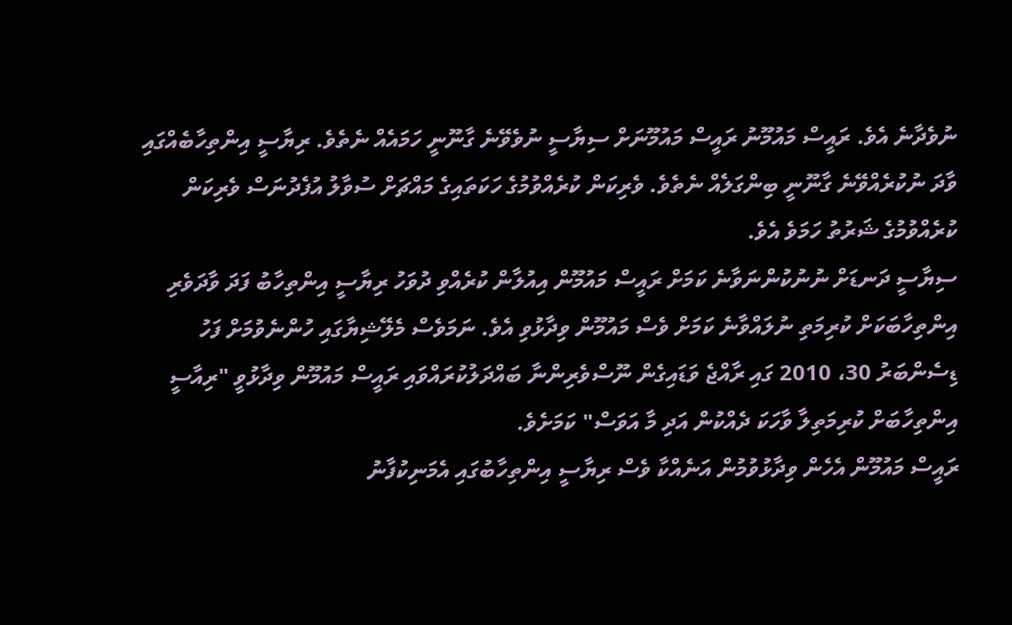ނުވެދާނެ އެވެ. ރައީސް މައުމޫނު ރައީސް މައުމޫނަށް ސިޔާސީ ނުވެވޭނެ ގާނޫނީ ހަމައެއް ނެތެވެ. ރިޔާސީ އިންތިހާބެއްގައި ވާދަ ނުކުރެއްވޭނެ ގާނޫނީ ބިންގަލެއް ނެތެވެ. ވެރިކަން ކުރެއްވުމުގެ ހަކަތައިގެ މައްޗަށް ސުވާލު އުފެދުނަސް ވެރިކަން ކުރެއްވުމުގެ ޝަރުތު ހަމަވެ އެވެ.
ސިޔާސީ ދަނޑަށް ނުނުކުންނަވާނެ ކަމަށް ރައީސް މައުމޫން އިއުލާން ކުރެއްވި ދުވަހު ރިޔާސީ އިންތިހާބު ފަދަ ވާދަވެރި އިންތިހާބަކަށް ކުރިމަތި ނުލައްވާނެ ކަމަށް ވެސް މައުމޫން ވިދާޅުވި އެވެ. ނަމަވެސް މެލޭޝިޔާގައި ހުންނެވުމަށް ފަހު ޑިސެންބަރު 30، 2010 ގައި ރާއްޖެ ވަޑައިގެން ނޫސްވެރިންނާ ބައްދަލުކުރައްވައި ރައީސް މައުމޫން ވިދާޅުވީ "ރިއާސީ އިންތިހާބަށް ކުރިމަތިލާ ވާހަކަ ދެއްކުން އަދި މާ އަވަސް" ކަމަށެވެ.
ރައީސް މައުމޫން އެހެން ވިދާޅުވުމުން އަނެއްކާ ވެސް ރިޔާސީ އިންތިހާބުގައި އެމަނިކުފާނު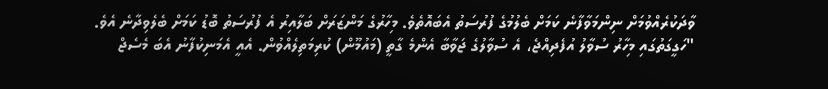ވާދަކުރެއްވުމަށް ނިންމަވާފާނެ ކަމަށް ބެލުމުގެ ފުރުސަތު އެބައޮތެވެ. މިހާރުގެ މަންޒަރަށް ބަލާއިރު އެ ފުރުސަތު ބޮޑު ކަމަށް ބެލެވިދާނެ އެވެ.
"ހަގީގަތުގައި މިހާރު ސުވާލު އުފެދިއްޖެ، އެ ސުވާލުގެ ޖަވާބާ އެންމެ ގާތީ (މައުމޫން) ކުރިމަތިލެއްވުން. އެއީ އެމަނިކުފާނު އެބަ މެސެޖް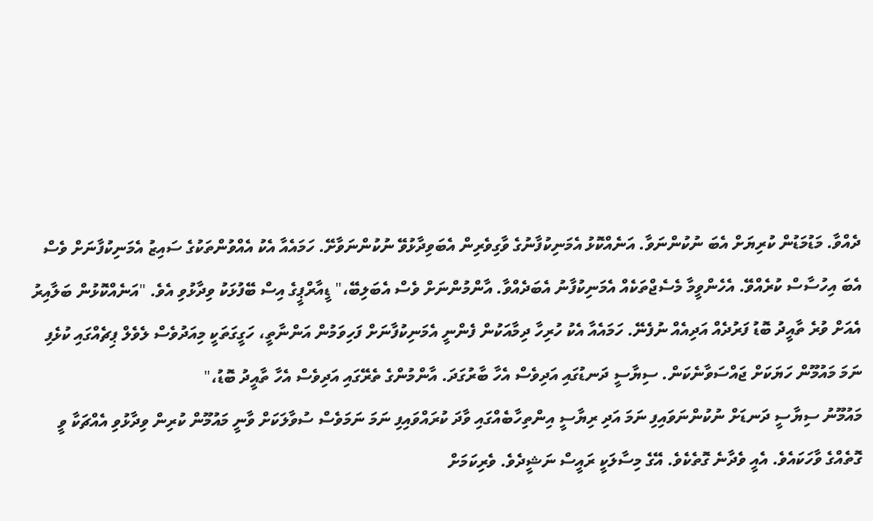ދެއްވާ. މަޑުމަޑުން ކުރިޔަށް އެބަ ނުކުންނަވާ. އަނެއްކޮޅު އެމަނިކުފާނުގެ ވާގިވެރިން އެބަވިދާޅުވޭ ނުކުންނަވާށޭ. ހަމައެއާ އެކު އެއްވުންތަކުގެ ސައިޒު އެމަނިކުފާނަށް ވެސް އެބަ އިހުސާސް ކުރެއްވޭ. އެހެންވީމާ މެސެޖްތަކެއް އެމަނިކުފާނު އެބަދެއްވާ. އާންމުންނަށް ވެސް އެބަލިބޭ،" ޑީއާރްޕީގެ އިސް ބޭފުޅަކު ވިދާޅުވި އެވެ. "އަނެއްކޮޅުން ބަލާއިރު އެއަށް ވުރެ ތާއީދު ބޮޑު ފަރުދެއް އަދިއެއް ނުފެނޭ. ހަމައެއާ އެކު ހުރިހާ ދިމާއަކުން ފެންނީ އެމަނިކުފާނަށް ފަހިވަމުން އަންނާތީ، ހަގީގަތަކީ މިއަދުވެސް ލެވެލް ޕިޗެއްގައި ކުޅެފި ނަމަ މައުމޫން ހަޔަކަށް ޖައްސަވާނެކަން. ސިޔާސީ ދަނޑުގައި އަދިވެސް އެހާ ބާރުގަދަ. އާންމުންގެ ތެރޭގައި އަދިވެސް އެހާ ތާއީދު ބޮޑު،"
މައުމޫނު ސިޔާސީ ދަނޑަށް ނުކުންނަވައިފި ނަމަ އަދި ރިޔާސީ އިންތިހާބެއްގައި ވާދަ ކުރައްވައިފި ނަމަ ނަމަވެސް ސުވާލަކަށް ވާނީ މައުމޫން ކުރިން ވިދާޅުވި އެއްޗަކާ ވީ ގޮތެއްގެ ވާހަކައެވެ. އެއީ ވެދާނެ ގޮތެކެވެ. އޭގެ މިސާލަކީ ރައީސް ނަޝީދެވެ. ވެރިކަމަށް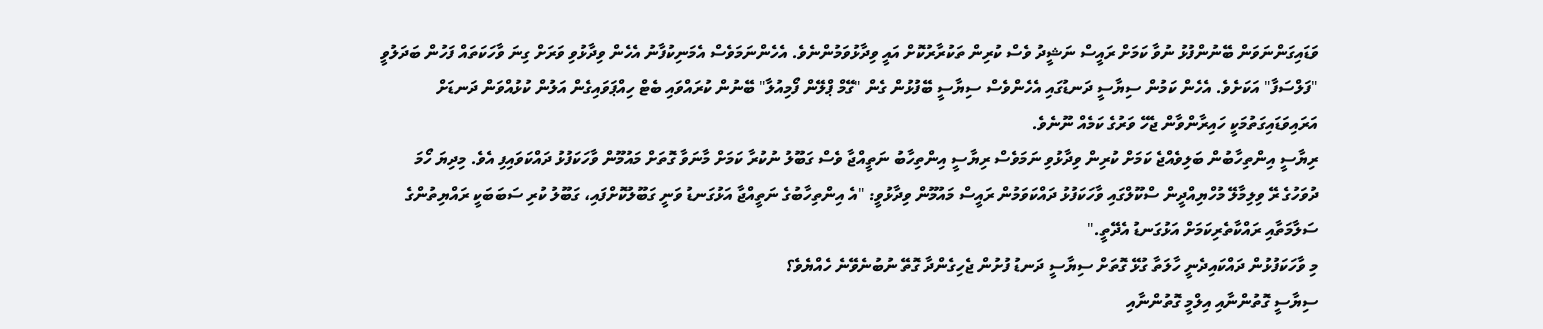ވަޑައިގަންނަވަން ބޭނުންފުޅު ނުވާ ކަމަށް ރައީސް ނަޝީދު ވެސް ކުރިން ތަކުރާރުކޮށް އައީ ވިދާޅުވަމުންނެވެ. އެހެންނަމަވެސް އެމަނިކުފާނު އެހެން ވިދާޅުވި ވަރަށް ގިނަ ވާހަކަތައް ފަހުން ބަދަލުވީ "ފަލްސަފާ" އަކަށެވެ. އެހެން ކަމުން ސިޔާސީ ދަނޑުގައި އެހެންވެސް ސިޔާސީ ބޭފުޅުން ގެން "ގޭމް ޕްލޭން ފޯމިއުލާ" ބޭނުން ކުރައްވައި ބެޓް ހިއްޕަވައިގެން އަލުން ކުޅުއްވަން ދަނޑަށް އަރައިވަޑައިގަތުމަކީ ހައިރާންވާން ޖެހޭ ވަރުގެ ކަމެއް ނޫނެވެ.
ރިޔާސީ އިންތިހާބުން ބަލިވެއްޖެ ކަމަށް ކުރިން ވިދާޅުވި ނަމަވެސް ރިޔާސީ އިންތިހާބު ނަތީއްޖާ ވެސް ގަބޫލު ނުކުރާ ކަމަށް މާނަވާ ގޮތަށް މައުމޫން ވާހަކަފުޅު ދައްކަވައިފި އެވެ. މިދިޔަ ހޯމަ ދުވަހުގެ ރޭ ވިލިމާލޭ މުހްޔިއްދީން ސްކޫލްގައި ވާހަކަފުޅު ދައްކަވަމުން ރައީސް މައުމޫން ވިދާޅުވީ: "އެ އިންތިހާބުގެ ނަތީއްޖާ އަޅުގަނޑު ވަނީ ގަބޫލުކޮށްފައި، ގަބޫލު ކުރި ސަބަބަކީ ރައްޔިތުންގެ ސަލާމަތާއި ރައްކާތެރިކަމަށް އަޅުގަނޑު އެދޭތީ."
މި ވާހަކަފުޅުން ދައްކައިދެނީ ހާލަތާ ގުޅޭ ގޮތަށް ސިޔާސީ ދަނޑު ފުށުން ޖެހިގެންދާ ގޮތޭ ނުބުނެވޭނެ ހެއްޔެވެ؟
ސިޔާސީ ގޮތުންނާއި އިލްމީ ގޮތުންނާއި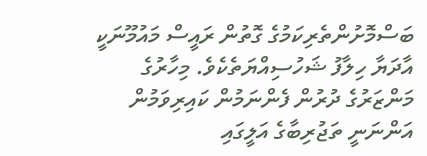ބަސްމޮށުންތެރިކަމުގެ ގޮތުން ރައީސް މައުމޫނަކީ އާދަޔާ ހިލާފު ޝަހުސިއްޔަތެކެވެ. މިހާރުގެ މަންޒަރުގެ ދުރުން ފެންނަމުން ކައިރިވަމުން އަންނަނީ ތަޖުރިބާގެ އަލީގައި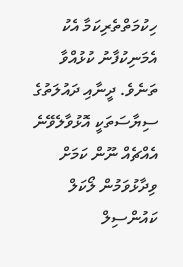ހިކުމަތްތެރިކަމާ އެކު އެމަނިކުފާނު ކުޅުއްވާ ތަނެވެ. ދީނާއި ދައުލަތުގެ ސިޔާސަތަކީ އޮޅުވާލެވޭނެ އެއްޗެއް ނޫން ކަމަށް ވިދާޅުވަމުން ލޯކަލް ކައުންސިލް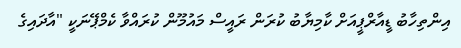އިންތިހާބު ޑީއާރްޕީއަށް ކާމިޔާބު ކުރަން ރައީސް މައުމޫން ކުރައްވާ ކެމްޕޭނަކީ "އާދައިގެ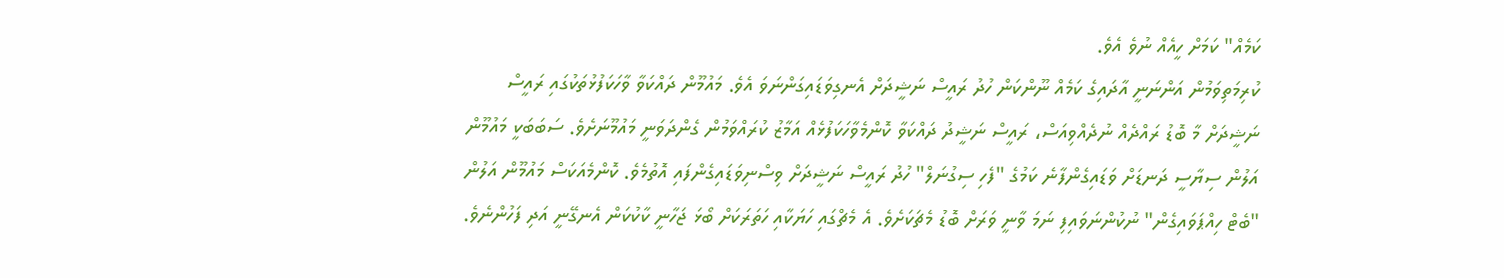ކަމެއް" ކަމަށް ހީއެއް ނުވެ އެވެ.
ކުރިމަތިވަމުން އަންނަނީ އާދައިގެ ކަމެއް ނޫންކަން ހުދު ރައީސް ނަޝީދަށް އެނގިވަޑައިގަންނަވަ އެވެ. މައުމޫން ދައްކަވާ ވާހަކަފުޅުތަކުގައި ރައީސް ނަޝީދަށް މާ ބޮޑު ރައްދެއް ނުދެއްވިއަސް، ރައީސް ނަޝީދު ދައްކަވާ ކޮންމެވާހަކަފުޅެއް އަމާޒު ކުރައްވަމުން ގެންދަވަނީ މައުމޫނަށެވެ. ސަބަބަކީ މައުމޫން އަލުން ސިޔާސީ ދަނޑަށް ވަޑައިގެންފާނެ ކަމުގެ "ފެހި ސިގުނަލް" ހުދު ރައީސް ނަޝީދަށް ވިސްނިވަޑައިގެންފައި އޮތުމެވެ. ކޮންމެއަކަސް މައުމޫން އަލުން "ބެޓް ހިއްޕަވައިގެން" ނުކުންނަވައިފި ނަމަ ވާނީ ވަރަށް ބޮޑު މެޗަކަށެވެ. އެ މެޗްގައި ހަޔަކާއި ހަތަރަކަށް ބޯޅަ ޖަހާނީ ކާކުކަން އެނގޭނީ އަދި ފަހުންނެވެ.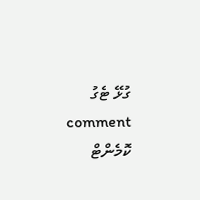ގުޅޭ ޓެގު
comment ކޮމެންޓް